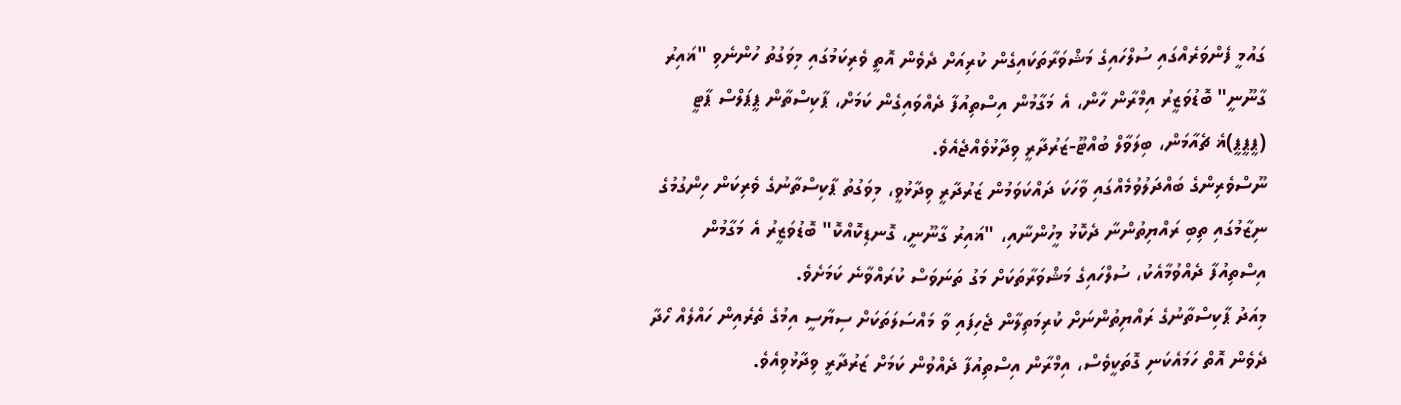ގައުމީ ފެންވަރެއްގައި ސުލްހައިގެ މަޝްވަރާތަކައިގެން ކުރިއަށް ދެވެން އޮތީ ވެރިކަމުގައި މިވަގުތު ހުންނެވި "ޣައިރު ގާނޫނީ" ބޮޑުވަޒީރު އިމްރާން ހާން، އެ މަގާމުން އިސްތިއުފާ ދެއްވައިގެން ކަމަށް، ޕާކިސްތާން ޕީޕަލްސް ޕާޓީ (ޕީޕީޕީ)ޣެ ޗެއާމަން، ބިލަވާލް ބުއްޓޫ-ޒަރުދާރީ ވިދާޅުވެއްޖެއެވެ.
ނޫސްވެރިންގެ ބައްދަލުވުމެއްގައި ވާހަކަ ދައްކަވަމުން ޒަރުދާރީ ވިދާޅުވީ، މިވަގުތު ޕާކިސްތާނުގެ ވެރިކަން ހިންގުމުގެ ނިޒާމުގައި ތިބި ރައްޔިތުންނާ ދެކޮޅު މީހުންނާއި، "ޣައިރު ގާނޫނީ، ގޮނޑިކޮއްކޮ" ބޮޑުވަޒީރު އެ މަގާމުން އިސްތިއުފާ ދެއްވުމާއެކު، ސުލްހައިގެ މަޝްވަރާތަކަށް މަގު ތަނަވަސް ކުރައްވާނެ ކަމަށެވެ.
މިއަދު ޕާކިސްތާނުގެ ރައްޔިތުންނަށް ކުރިމަތިލާން ޖެހިފައި ވާ މައްސަލަތަކަށް ސިޔާސީ އިމުގެ ތެރެއިން ހައްލެއް ހޯދާ ދެވެން އޮތް ހަމައެކަނި ގޮތަކީވެސް، އިމްރާން އިސްތިއުފާ ދެއްވުން ކަމަށް ޒަރުދާރީ ވިދާޅުވިއެވެ.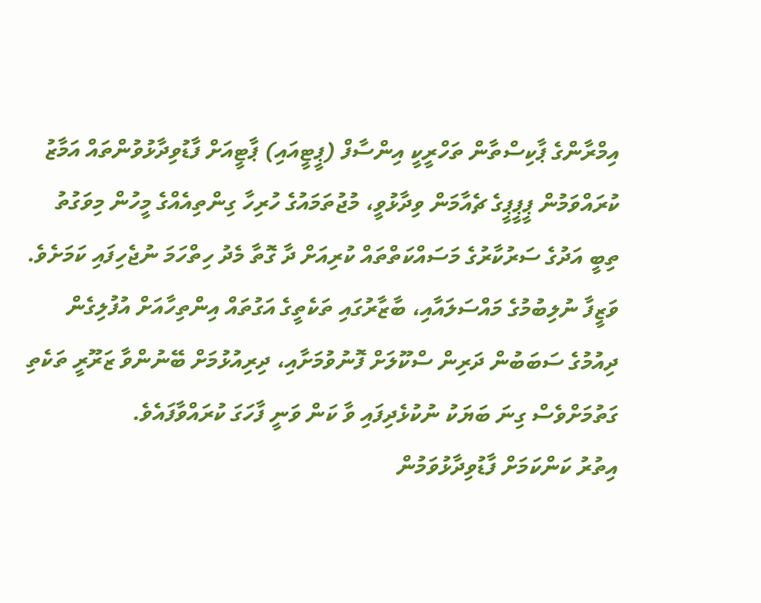އިމްރާންގެ ޕާކިސްތާން ތަހްރީކީ އިންސާފް (ޕީޓީއައި) ޕާޓީއަށް ފާޑުވިދާޅުވުންތައް އަމާޒު ކުރައްވަމުން ޕީޕީޕީގެ ޗެއާމަން ވިދާޅުވީ، މުޖުތަމައުގެ ހުރިހާ ގިންތިއެއްގެ މީހުން މިވަގުތު ތިބީ އަދުގެ ސަރުކާރުގެ މަސައްކަތްތައް ކުރިއަށް ދާ ގޮތާ މެދު ހިތްހަމަ ނުޖެހިފައި ކަމަށެވެ.
ވަޒީފާ ނުލިބުމުގެ މައްސަލައާއި، ބާޒާރުގައި ތަކެތީގެ އަގުތައް އިންތިހާއަށް އުފުލިގެން ދިއުމުގެ ސަބަބުން ދަރިން ސްކޫލަށް ފޮނުވުމަށާއި، ދިރިއުޅުމަށް ބޭނުންވާ ޒަރޫރީ ތަކެތި ގަތުމަށްވެސް ގިނަ ބަޔަކު ނުކުޅެދިފައި ވާ ކަން ވަނީ ފާހަގަ ކުރައްވާފައެވެ.
އިތުރު ކަންކަމަށް ފާޑުވިދާޅުވަމުން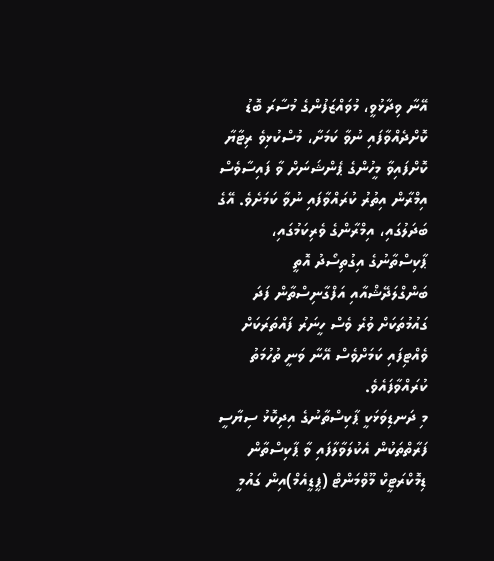އޭނާ ވިދާޅުވީ، މުވައްޒަފުންގެ މުސާރަ ބޮޑު ކޮށްދެއްވާފައި ނުވާ ކަމަށާ، މުސްކުޅިވެ ރިޓާޔާ ކޮށްފައިވާ މީހުންގެ ޕެންޝަނަށް ވާ ފައިސާވެސް އިމްރާން އިތުރު ކުރައްވާފައި ނުވާ ކަމަށެވެ. އޭގެ ބަދަލުގައި، އިމްރާންގެ ވެރިކަމުގައި، ޕާކިސްތާނުގެ އިގުތިސޯދު އޮތީ ބަންގްލަދޭޝްއާއި އަފްގާނިސްތާން ފަދަ ގައުމުތަކަށް ވުރެ ވެސް ހީނަރު ފައްތަރަކަށް ވެއްޓިފައި ކަމަށްވެސް އޭނާ ވަނީ ތުހުމަތު ކުރައްވާފައެވެ.
މި ދަނޑިވަޅަކީ ޕާކިސްތާނުގެ އިދިކޮޅު ސިޔާސީ ފަރާތްތަކުން އެކުލަވާލާފައި ވާ ޕާކިސްތާން ޑިމޮކްރަޓީކް މޫވްމަންޓް (ޕީޑީއެމް)އިން ގައުމީ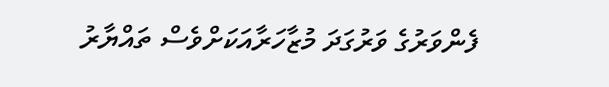ފެންވަރުގެ ވަރުގަދަ މުޒާހަރާއަކަށްވެސް ތައްޔާރު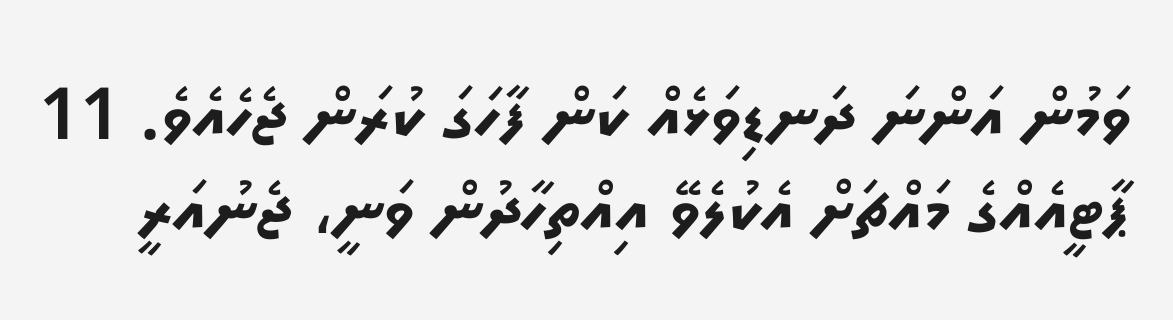ވަމުން އަންނަ ދަނޑިވަޅެއް ކަން ފާހަގަ ކުރަން ޖެހެއެވެ. 11 ޕާޓީއެއްގެ މައްޗަށް އެކުލެވޭ އިއްތިހާދުން ވަނީ، ޖެނުއަރީ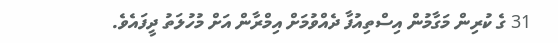31 ގެ ކުރިން މަގާމުން އިސްތިއުފާ ދެއްވުމަށް އިމްރާން އަށް މުހުލަތު ދީފައެވެ.